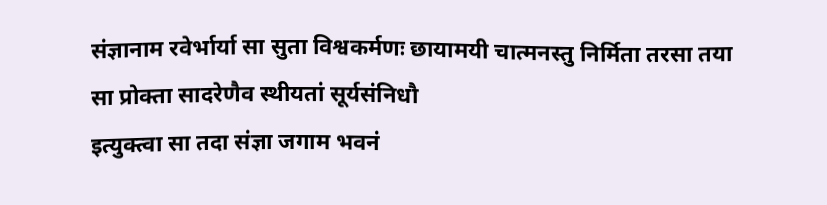संज्ञानाम रवेर्भार्या सा सुता विश्वकर्मणः छायामयी चात्मनस्तु निर्मिता तरसा तया
सा प्रोक्ता सादरेणैव स्थीयतां सूर्यसंनिधौ
इत्युक्त्वा सा तदा संज्ञा जगाम भवनं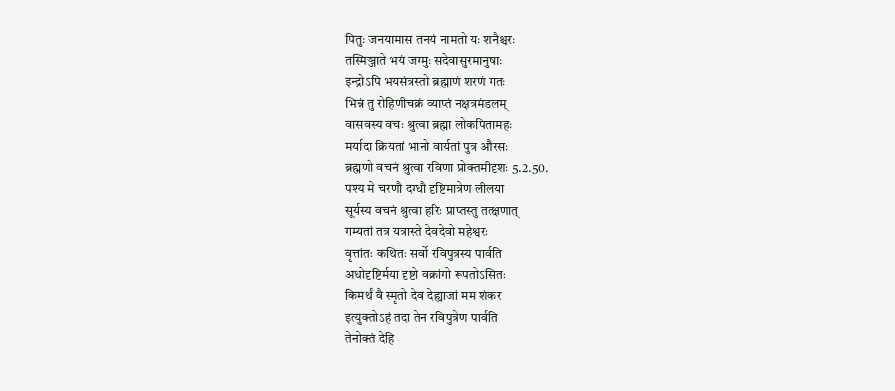पितुः जनयामास तनयं नामतो यः शनैश्चरः
तस्मिञ्जाते भयं जग्मुः सदेवासुरमानुषाः
इन्द्रोऽपि भयसंत्रस्तो ब्रह्माणं शरणं गतः
भिन्नं तु रोहिणीचक्रं व्याप्तं नक्षत्रमंडलम्
वासवस्य वचः श्रुत्वा ब्रह्मा लोकपितामहः
मर्यादा क्रियतां भानो वार्यतां पुत्र औरसः
ब्रह्मणो वचनं श्रुत्वा रविणा प्रोक्तमीदृशः 5.2.50.
पश्य मे चरणौ दग्धौ दृष्टिमात्रेण लीलया
सूर्यस्य वचनं श्रुत्वा हरिः प्राप्तस्तु तत्क्षणात्
गम्यतां तत्र यत्रास्ते देवदेवो महेश्वरः
वृत्तांतः कथितः सर्वो रविपुत्रस्य पार्वति
अधोदृष्टिर्मया दृष्टो वक्रांगो रूपतोऽसितः
किमर्थं वै स्मृतो देव देह्याजां मम शंकर
इत्युक्तोऽहं तदा तेन रविपुत्रेण पार्वति
तेनोक्तं देहि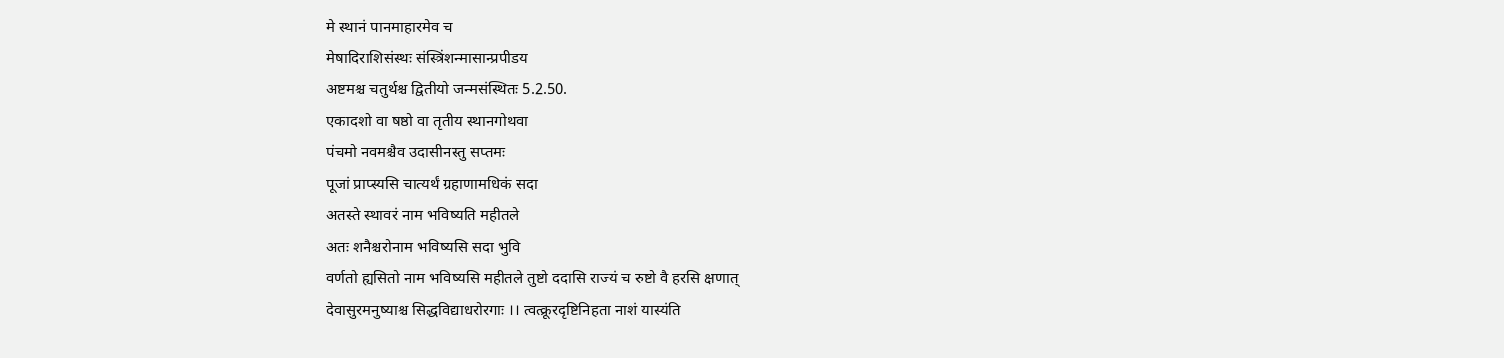मे स्थानं पानमाहारमेव च
मेषादिराशिसंस्थः संस्त्रिंशन्मासान्प्रपीडय
अष्टमश्च चतुर्थश्च द्वितीयो जन्मसंस्थितः 5.2.50.
एकादशो वा षष्ठो वा तृतीय स्थानगोथवा
पंचमो नवमश्चैव उदासीनस्तु सप्तमः
पूजां प्राप्स्यसि चात्यर्थं ग्रहाणामधिकं सदा
अतस्ते स्थावरं नाम भविष्यति महीतले
अतः शनैश्चरोनाम भविष्यसि सदा भुवि
वर्णतो ह्यसितो नाम भविष्यसि महीतले तुष्टो ददासि राज्यं च रुष्टो वै हरसि क्षणात्
देवासुरमनुष्याश्च सिद्धविद्याधरोरगाः ।। त्वत्क्रूरदृष्टिनिहता नाशं यास्यंति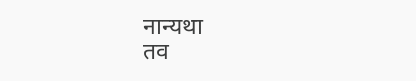नान्यथा
तव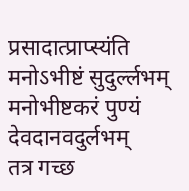प्रसादात्प्राप्स्यंति मनोऽभीष्टं सुदुर्ल्लभम्
मनोभीष्टकरं पुण्यं देवदानवदुर्लभम्
तत्र गच्छ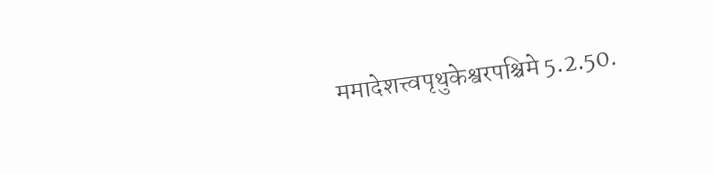ममादेशत्त्वपृथुकेश्वरपश्चिमे 5.2.50.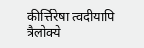कीर्त्तिरेषा त्वदीयापि त्रैलोक्ये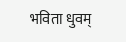भविता धुवम्